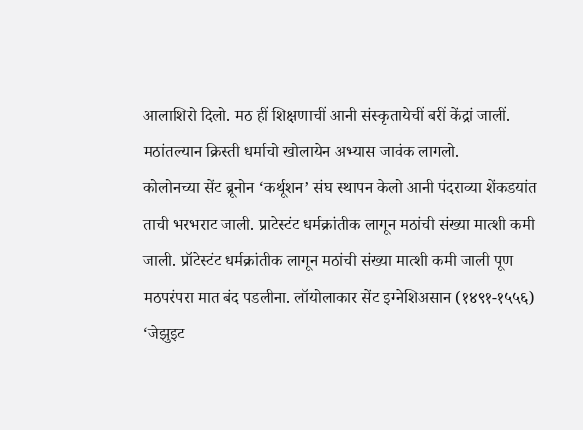आलाशिरो दिलो. मठ हीं शिक्षणाचीं आनी संस्कृतायेचीं बरीं केंद्रां जालीं. मठांतल्यान क्रिस्ती धर्माचो खोलायेन अभ्यास जावंक लागलो.
कोलोनच्या सेंट ब्रूनोन ‘कर्थूशन’ संघ स्थापन केलो आनी पंदराव्या शेंकडयांत ताची भरभराट जाली. प्राटेस्टंट धर्मक्रांतीक लागून मठांची संख्या मात्शी कमी जाली. प्रॉटेस्टंट धर्मक्रांतीक लागून मठांची संख्या मात्शी कमी जाली पूण मठपरंपरा मात बंद पडलीना. लॉयोलाकार सेंट इग्नेशिअसान (१४९१-१५५६) ‘जेझुइट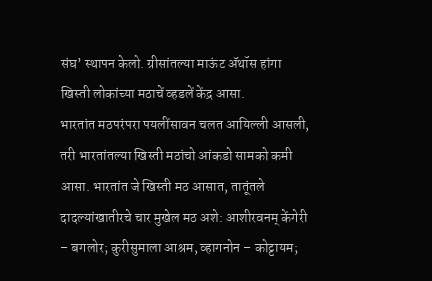संघ’ स्थापन केलो. ग्रीसांतल्या माऊंट ॲथॉस हांगा खिस्ती लोकांच्या मठाचें व्हडलें केंद्र आसा.
भारतांत मठपरंपरा पयलींसावन चलत आयिल्ली आसली, तरी भारतांतल्या खिस्ती मठांचो आंकडो सामको कमी आसा. भारतांत जे खिस्ती मठ आसात, तातूंतले दादल्यांखातीरचे चार मुखेल मठ अशे: आशीरवनम् केंगेरी – बगलोर; कुरीसुमाला आश्रम, व्हागनोन – कोट्टायम;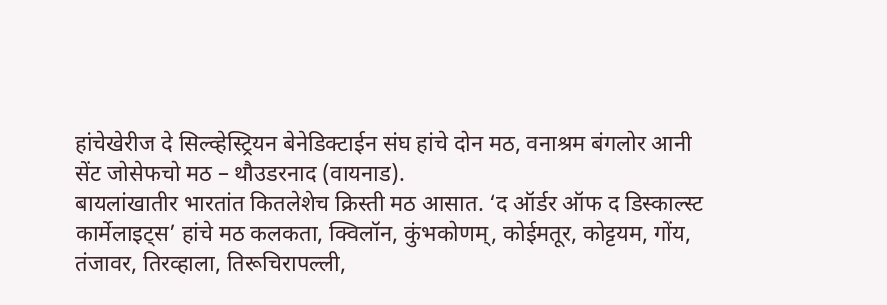हांचेखेरीज दे सिल्व्हेस्ट्रियन बेनेडिक्टाईन संघ हांचे दोन मठ, वनाश्रम बंगलोर आनी सेंट जोसेफचो मठ – थौउडरनाद (वायनाड).
बायलांखातीर भारतांत कितलेशेच क्रिस्ती मठ आसात. ‘द ऑर्डर ऑफ द डिस्काल्स्ट कार्मेलाइट्स’ हांचे मठ कलकता, क्विलॉन, कुंभकोणम्, कोईमतूर, कोट्टयम, गोंय, तंजावर, तिरव्हाला, तिरूचिरापल्ली,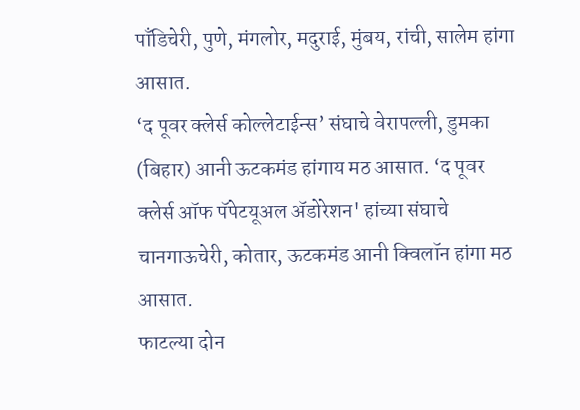पाँडिचेरी, पुणे, मंगलोर, मदुराई, मुंबय, रांची, सालेम हांगा आसात.
‘द पूवर क्लेर्स कोल्लेटाईन्स’ संघाचे वेरापल्ली, डुमका (बिहार) आनी ऊटकमंड हांगाय मठ आसात. ‘द पूवर क्लेर्स ऑफ पॅपेटयूअल ॲडोरेशन' हांच्या संघाचे चानगाऊचेरी, कोतार, ऊटकमंड आनी क्विलॉन हांगा मठ आसात.
फाटल्या दोन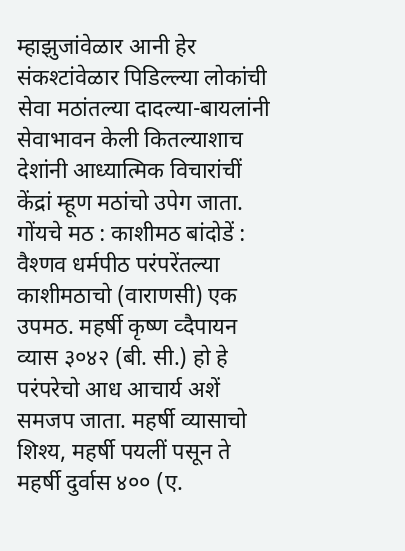म्हाझुजांवेळार आनी हेर संकश्टांवेळार पिडिल्ल्या लोकांची सेवा मठांतल्या दादल्या-बायलांनी सेवाभावन केली कितल्याशाच देशांनी आध्यात्मिक विचारांचीं केंद्रां म्हूण मठांचो उपेग जाता.
गोंयचे मठ : काशीमठ बांदोडें :
वैश्णव धर्मपीठ परंपरेंतल्या काशीमठाचो (वाराणसी) एक उपमठ. महर्षी कृष्ण व्दैपायन व्यास ३०४२ (बी. सी.) हो हे परंपरेचो आध आचार्य अशें समजप जाता. महर्षी व्यासाचो शिश्य, महर्षी पयलीं पसून ते महर्षी दुर्वास ४०० (ए.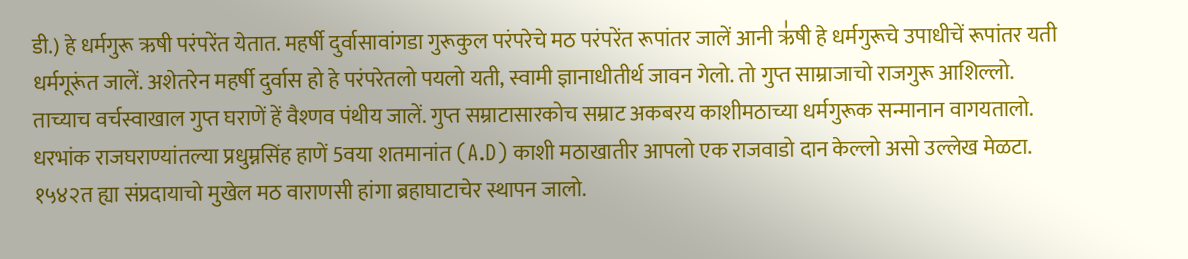डी.) हे धर्मगुरू ऋषी परंपरेंत येतात. महर्षी दुर्वासावांगडा गुरूकुल परंपरेचे मठ परंपरेंत रूपांतर जालें आनी ऋ॑षी हे धर्मगुरूचे उपाधीचें रूपांतर यती धर्मगूरूंत जालें. अशेतरेन महर्षी दुर्वास हो हे परंपरेतलो पयलो यती, स्वामी ज्ञानाधीतीर्थ जावन गेलो. तो गुप्त साम्राजाचो राजगुरू आशिल्लो. ताच्याच वर्चस्वाखाल गुप्त घराणें हें वैश्णव पंथीय जालें. गुप्त सम्राटासारकोच सम्राट अकबरय काशीमठाच्या धर्मगुरूक सन्मानान वागयतालो. धरभांक राजघराण्यांतल्या प्रधुम्नसिंह हाणें 5वया शतमानांत (A.D) काशी मठाखातीर आपलो एक राजवाडो दान केल्लो असो उल्लेख मेळटा.
१५४२त ह्या संप्रदायाचो मुखेल मठ वाराणसी हांगा ब्रहाघाटाचेर स्थापन जालो.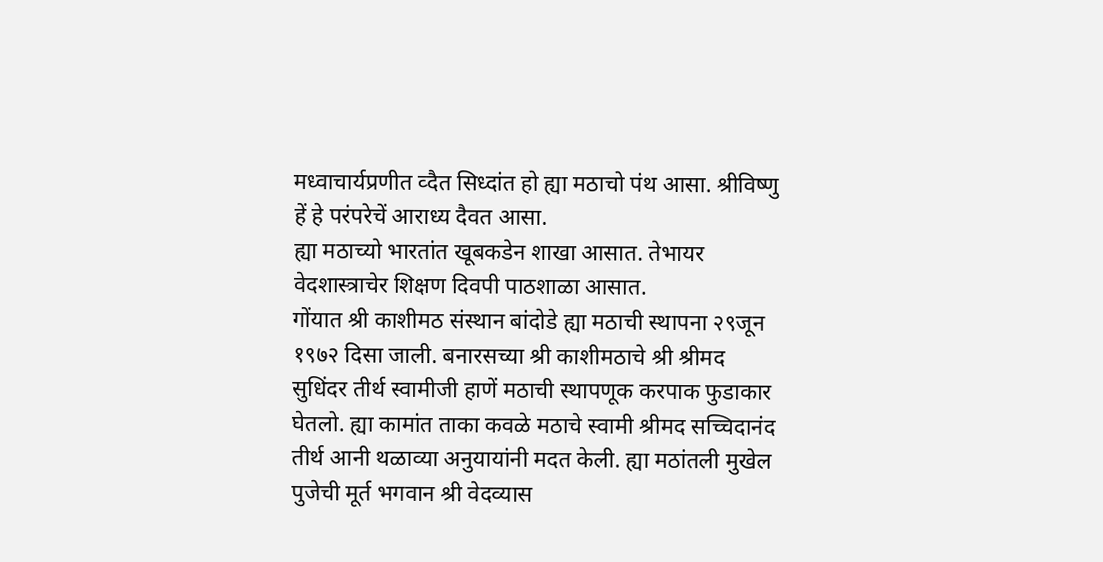मध्वाचार्यप्रणीत व्दैत सिध्दांत हो ह्या मठाचो पंथ आसा. श्रीविष्णु हें हे परंपरेचें आराध्य दैवत आसा.
ह्या मठाच्यो भारतांत खूबकडेन शाखा आसात. तेभायर वेदशास्त्राचेर शिक्षण दिवपी पाठशाळा आसात.
गोंयात श्री काशीमठ संस्थान बांदोडे ह्या मठाची स्थापना २९जून १९७२ दिसा जाली. बनारसच्या श्री काशीमठाचे श्री श्रीमद सुधिंदर तीर्थ स्वामीजी हाणें मठाची स्थापणूक करपाक फुडाकार घेतलो. ह्या कामांत ताका कवळे मठाचे स्वामी श्रीमद सच्चिदानंद तीर्थ आनी थळाव्या अनुयायांनी मदत केली. ह्या मठांतली मुखेल पुजेची मूर्त भगवान श्री वेदव्यास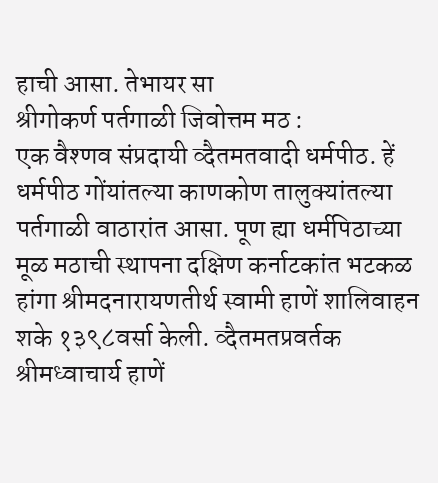हाची आसा. तेभायर सा
श्रीगोकर्ण पर्तगाळी जिवोत्तम मठ :
एक वैश्णव संप्रदायी व्दैतमतवादी धर्मपीठ. हें धर्मपीठ गोंयांतल्या काणकोण तालुक्यांतल्या पर्तगाळी वाठारांत आसा. पूण ह्या धर्मपिठाच्या मूळ मठाची स्थापना दक्षिण कर्नाटकांत भटकळ हांगा श्रीमदनारायणतीर्थ स्वामी हाणें शालिवाहन शके १३९८वर्सा केली. व्दैतमतप्रवर्तक श्रीमध्वाचार्य हाणें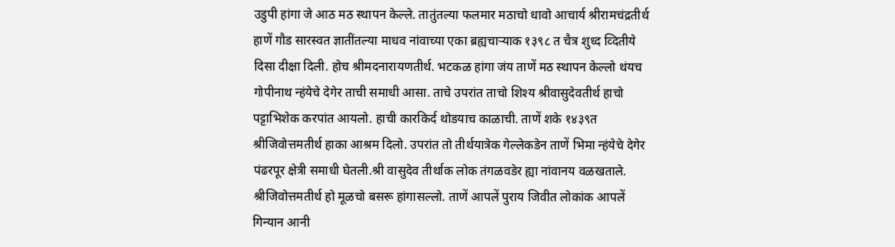उडुपी हांगा जे आठ मठ स्थापन केल्ले. तातुंतल्या फलमार मठाचो धावो आचार्य श्रीरामचंद्रतीर्थ हाणें गौड सारस्वत ज्ञातींतल्या माधव नांवाच्या एका ब्रह्यचाऱ्याक १३९८ त चैत्र शुध्द व्दितीये दिसा दीक्षा दिली. होच श्रीमदनारायणतीर्थ. भटकळ हांगा जंय ताणें मठ स्थापन केल्लो थंयच गोपीनाथ न्हंयेचे देगेर ताची समाधी आसा. ताचे उपरांत ताचो शिश्य श्रीवासुदेवतीर्थ हाचो पट्टाभिशेक करपांत आयलो. हाची कारकिर्द थोडयाच काळाची. ताणें शके १४३९त श्रीजिवोत्तमतीर्थ हाका आश्रम दिलो. उपरांत तो तीर्थयात्रेक गेल्लेकडेन ताणें भिमा न्हंयेचे देगेर पंढरपूर क्षेत्री समाधी घेतली.श्री वासुदेव तीर्थाक लोक तंगळवडेर ह्या नांवानय वळखताले. श्रीजिवोत्तमतीर्थ हो मूळचो बसरू हांगासल्लो. ताणें आपलें पुराय जिवीत लोकांक आपलें गिन्यान आनी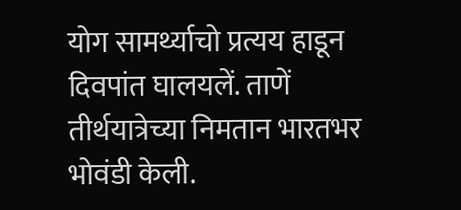योग सामर्थ्याचो प्रत्यय हाडून दिवपांत घालयलें. ताणें तीर्थयात्रेच्या निमतान भारतभर भोवंडी केली.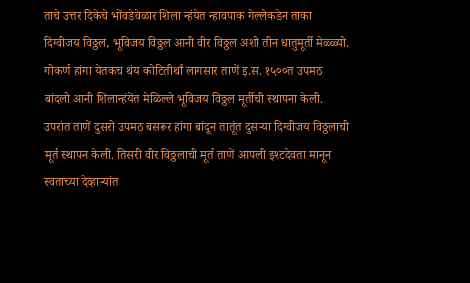ताचे उत्तर दिकेचे भोंवडेवेळार शिला न्हंयेत न्हावपाक गेल्लेकडेन ताका दिग्वीजय विठ्ठल, भूविजय विठ्ठल आनी वीर विठ्ठल अशो तीन धातुमूर्ती मेळ्ळ्यो. गोकर्ण हांगा येतकच थंय कोटितीर्थां लागसार ताणें इ.स. १५००त उपमठ बांदलो आनी शिलान्हंयेंत मेळिल्ले भूविजय विठ्ठल मूर्तीची स्थापना केली. उपरांत ताणें दुसरो उपमठ बसरूर हांगा बांदून तातूंत दुसऱ्या दिग्वीजय विठ्ठलाची मूर्त स्थापन केली. तिसरी वीर विठ्ठलाची मूर्त ताणें आपली इश्टदेवता मानून स्वताच्या देव्हाऱ्यांत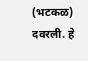(भटकळ) दवरली. हे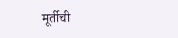मूर्तीची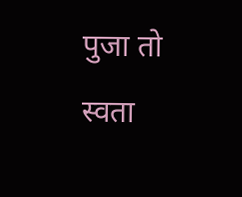पुजा तो स्वता